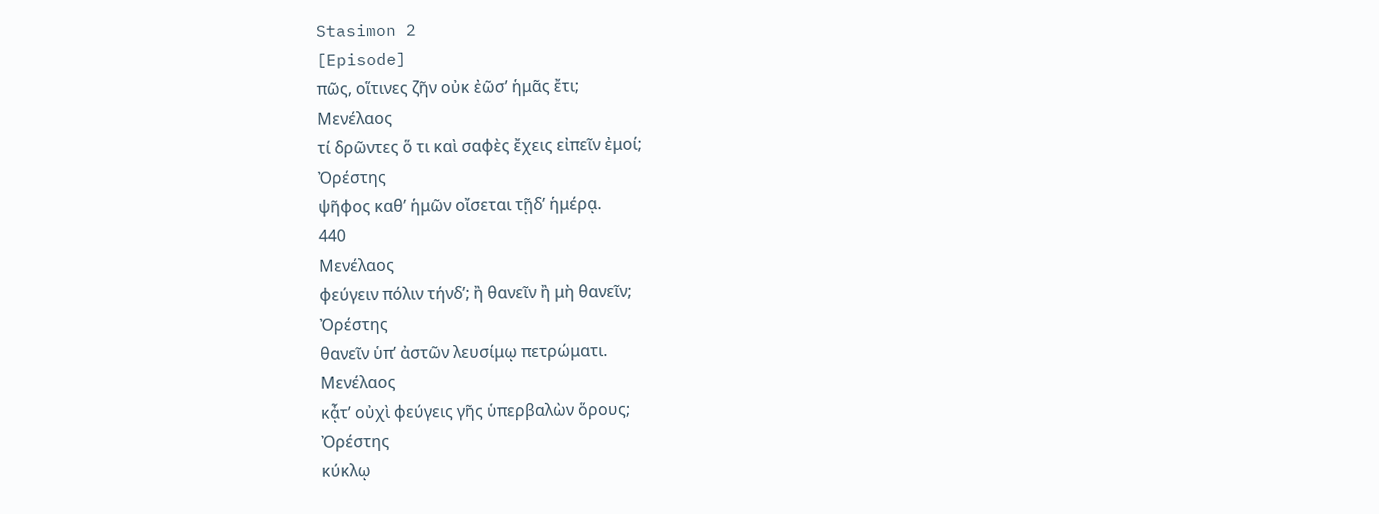Stasimon 2
[Episode]
πῶς, οἵτινες ζῆν οὐκ ἐῶσʼ ἡμᾶς ἔτι;
Μενέλαος
τί δρῶντες ὅ τι καὶ σαφὲς ἔχεις εἰπεῖν ἐμοί;
Ὀρέστης
ψῆφος καθʼ ἡμῶν οἴσεται τῇδʼ ἡμέρᾳ.
440
Μενέλαος
φεύγειν πόλιν τήνδʼ; ἢ θανεῖν ἢ μὴ θανεῖν;
Ὀρέστης
θανεῖν ὑπʼ ἀστῶν λευσίμῳ πετρώματι.
Μενέλαος
κᾆτʼ οὐχὶ φεύγεις γῆς ὑπερβαλὼν ὅρους;
Ὀρέστης
κύκλῳ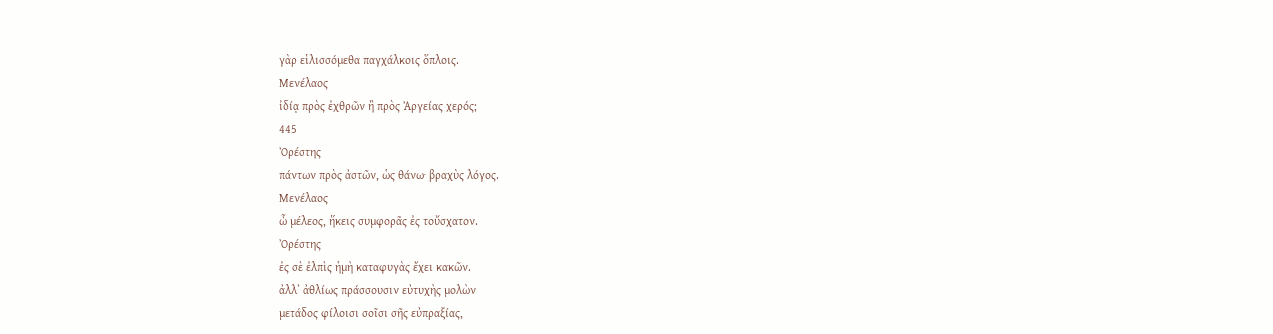γὰρ εἱλισσόμεθα παγχάλκοις ὅπλοις.
Μενέλαος
ἰδίᾳ πρὸς ἐχθρῶν ἢ πρὸς Ἀργείας χερός;
445
Ὀρέστης
πάντων πρὸς ἀστῶν, ὡς θάνω· βραχὺς λόγος.
Μενέλαος
ὦ μέλεος, ἥκεις συμφορᾶς ἐς τοὔσχατον.
Ὀρέστης
ἐς σὲ ἐλπὶς ἡμὴ καταφυγὰς ἔχει κακῶν.
ἀλλʼ ἀθλίως πράσσουσιν εὐτυχὴς μολὼν
μετάδος φίλοισι σοῖσι σῆς εὐπραξίας,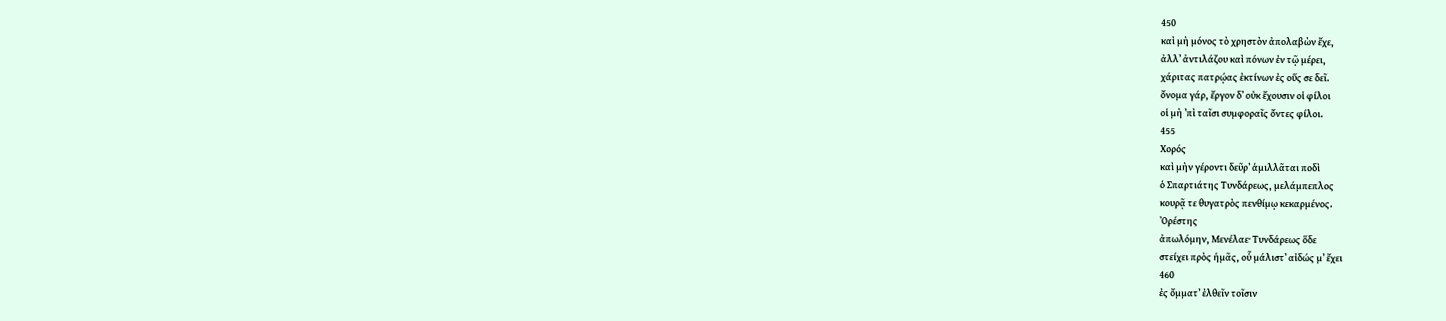450
καὶ μὴ μόνος τὸ χρηστὸν ἀπολαβὼν ἔχε,
ἀλλʼ ἀντιλάζου καὶ πόνων ἐν τῷ μέρει,
χάριτας πατρῴας ἐκτίνων ἐς οὕς σε δεῖ.
ὄνομα γάρ, ἔργον δʼ οὐκ ἔχουσιν οἱ φίλοι
οἱ μὴ ʼπὶ ταῖσι συμφοραῖς ὄντες φίλοι.
455
Χορός
καὶ μὴν γέροντι δεῦρʼ ἁμιλλᾶται ποδὶ
ὁ Σπαρτιάτης Τυνδάρεως, μελάμπεπλος
κουρᾷ τε θυγατρὸς πενθίμῳ κεκαρμένος.
Ὀρέστης
ἀπωλόμην, Μενέλαε· Τυνδάρεως ὅδε
στείχει πρὸς ἡμᾶς, οὗ μάλιστʼ αἰδώς μʼ ἔχει
460
ἐς ὄμματʼ ἐλθεῖν τοῖσιν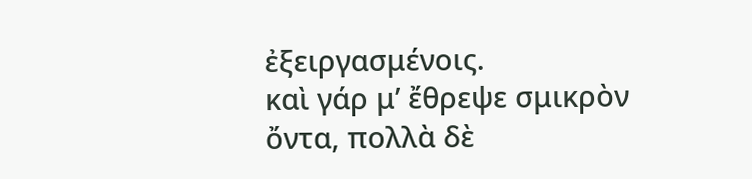ἐξειργασμένοις.
καὶ γάρ μʼ ἔθρεψε σμικρὸν ὄντα, πολλὰ δὲ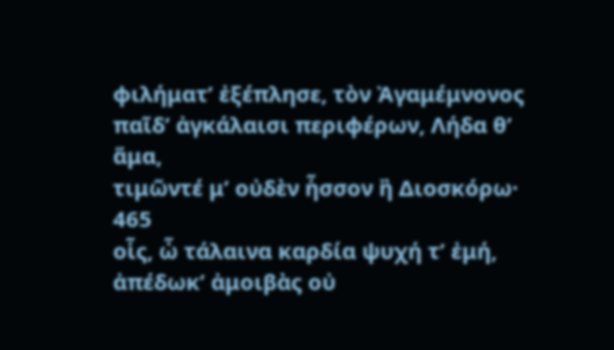φιλήματʼ ἐξέπλησε, τὸν Ἀγαμέμνονος
παῖδʼ ἀγκάλαισι περιφέρων, Λήδα θʼ ἅμα,
τιμῶντέ μʼ οὐδὲν ἧσσον ἢ Διοσκόρω·
465
οἷς, ὦ τάλαινα καρδία ψυχή τʼ ἐμή,
ἀπέδωκʼ ἀμοιβὰς οὐ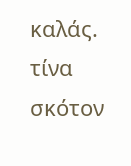καλάς. τίνα σκότον